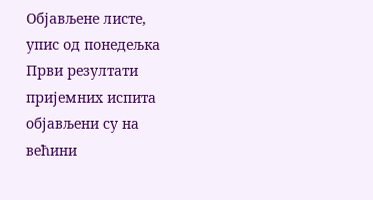Објављене листе, упис од понедељка
Први резултати пријемних испита објављени су на већини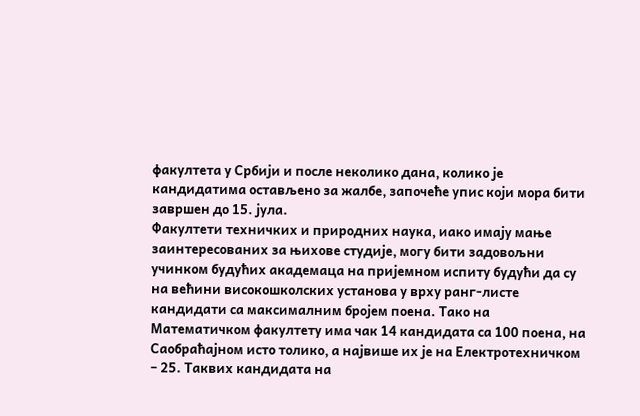факултета у Србији и после неколико дана, колико је кандидатима остављено за жалбе, започеће упис који мора бити завршен до 15. јула.
Факултети техничких и природних наука, иако имају мање заинтересованих за њихове студије, могу бити задовољни учинком будућих академаца на пријемном испиту будући да су на већини високошколских установа у врху ранг-листе кандидати са максималним бројем поена. Тако на Математичком факултету има чак 14 кандидата са 100 поена, на Саобраћајном исто толико, а највише их је на Електротехничком – 25. Таквих кандидата на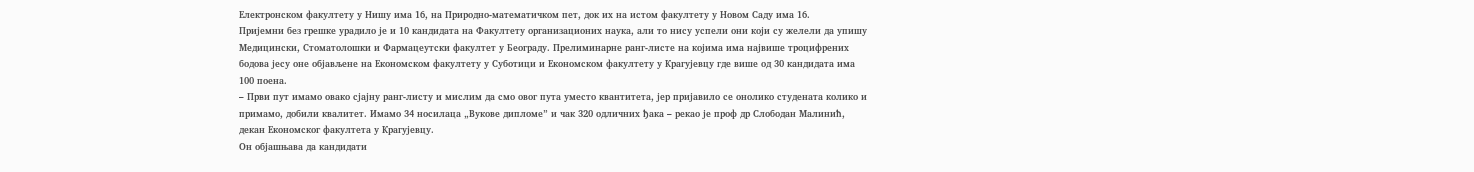Електронском факултету у Нишу има 16, на Природно-математичком пет, док их на истом факултету у Новом Саду има 16.
Пријемни без грешке урадило је и 10 кандидата на Факултету организационих наука, али то нису успели они који су желели да упишу Медицински, Стоматолошки и Фармацеутски факултет у Београду. Прелиминарне ранг-листе на којима има највише троцифрених бодова јесу оне објављене на Економском факултету у Суботици и Економском факултету у Крагујевцу где више од 30 кандидата има 100 поена.
– Први пут имамо овако сјајну ранг-листу и мислим да смо овог пута уместо квантитета, јер пријавило се онолико студената колико и примамо, добили квалитет. Имамо 34 носилаца „Вукове дипломе” и чак 320 одличних ђака – рекао је проф др Слободан Малинић, декан Економског факултета у Крагујевцу.
Он објашњава да кандидати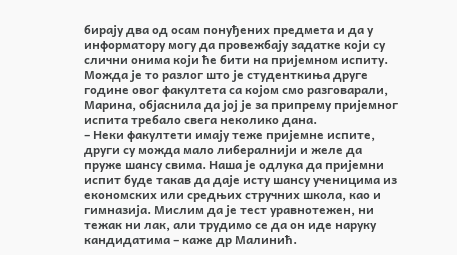бирају два од осам понуђених предмета и да у информатору могу да провежбају задатке који су слични онима који ће бити на пријемном испиту. Можда је то разлог што је студенткиња друге године овог факултета са којом смо разговарали, Марина, објаснила да јој је за припрему пријемног испита требало свега неколико дана.
– Неки факултети имају теже пријемне испите, други су можда мало либералнији и желе да пруже шансу свима. Наша је одлука да пријемни испит буде такав да даје исту шансу ученицима из економских или средњих стручних школа, као и гимназија. Мислим да је тест уравнотежен, ни тежак ни лак, али трудимо се да он иде наруку кандидатима – каже др Малинић.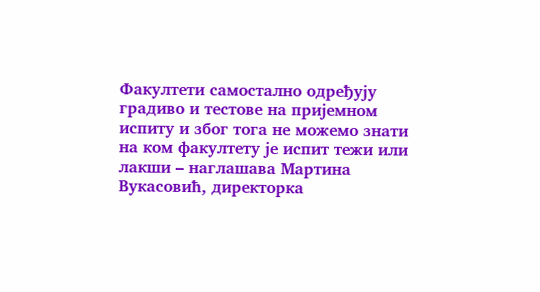Факултети самостално одређују градиво и тестове на пријемном испиту и због тога не можемо знати на ком факултету је испит тежи или лакши – наглашава Мартина Вукасовић, директорка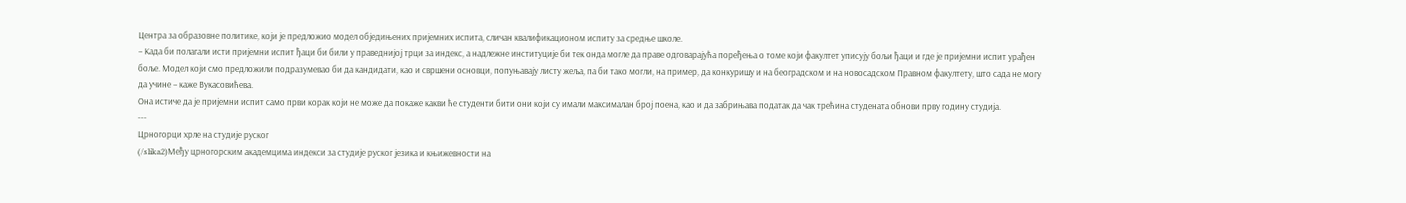Центра за образовне политике, који је предложио модел обједињених пријемних испита, сличан квалификационом испиту за средње школе.
– Када би полагали исти пријемни испит ђаци би били у праведнијој трци за индекс, а надлежне институције би тек онда могле да праве одговарајућа поређења о томе који факултет уписују бољи ђаци и где је пријемни испит урађен боље. Модел који смо предложили подразумевао би да кандидати, као и свршени основци, попуњавају листу жеља, па би тако могли, на пример, да конкуришу и на београдском и на новосадском Правном факултету, што сада не могу да учине – каже Вукасовићева.
Она истиче да је пријемни испит само први корак који не може да покаже какви ће студенти бити они који су имали максималан број поена, као и да забрињава податак да чак трећина студената обнови прву годину студија.
---
Црногорци хрле на студије руског
(/slika2)Међу црногорским академцима индекси за студије руског језика и књижевности на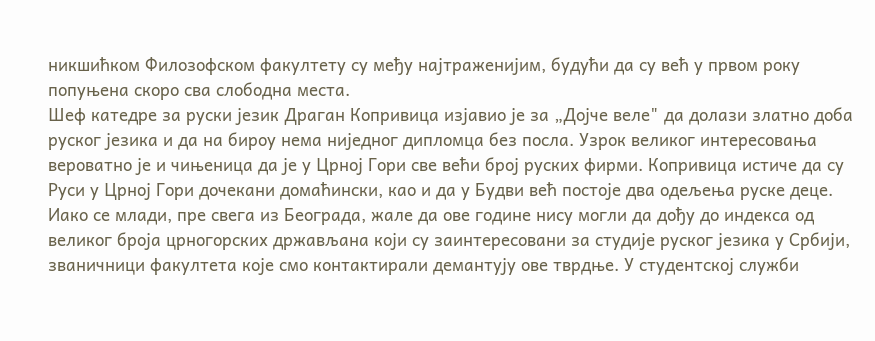никшићком Филозофском факултету су међу најтраженијим, будући да су већ у првом року попуњена скоро сва слободна места.
Шеф катедре за руски језик Драган Копривица изјавио је за „Дојче веле" да долази златно доба руског језика и да на бироу нема ниједног дипломца без посла. Узрок великог интересовања вероватно је и чињеница да је у Црној Гори све већи број руских фирми. Копривица истиче да су Руси у Црној Гори дочекани домаћински, као и да у Будви већ постоје два одељења руске деце.
Иако се млади, пре свега из Београда, жале да ове године нису могли да дођу до индекса од великог броја црногорских држављана који су заинтересовани за студије руског језика у Србији, званичници факултета које смо контактирали демантују ове тврдње. У студентској служби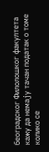београдског Филолошког факултета кажу да немају тачан податак о томе колико се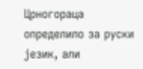Црногораца определило за руски језик, али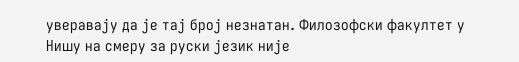уверавају да је тај број незнатан. Филозофски факултет у Нишу на смеру за руски језик није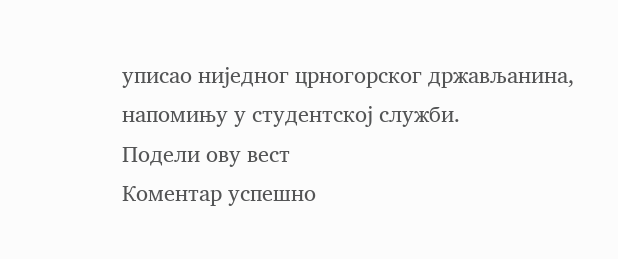уписао ниједног црногорског држављанина, напомињу у студентској служби.
Подели ову вест
Комeнтар успeшно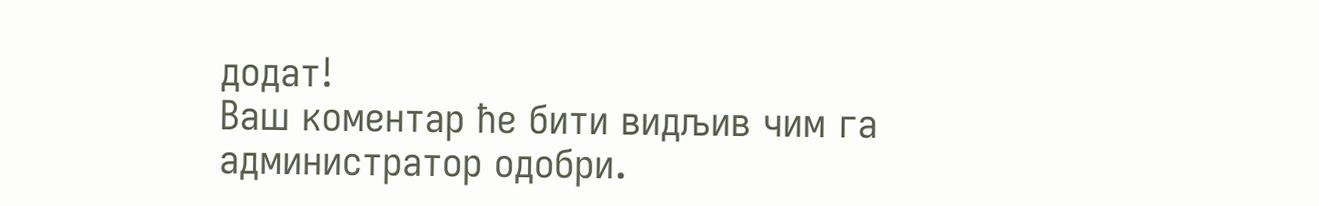додат!
Ваш комeнтар ћe бити видљив чим га администратор одобри.